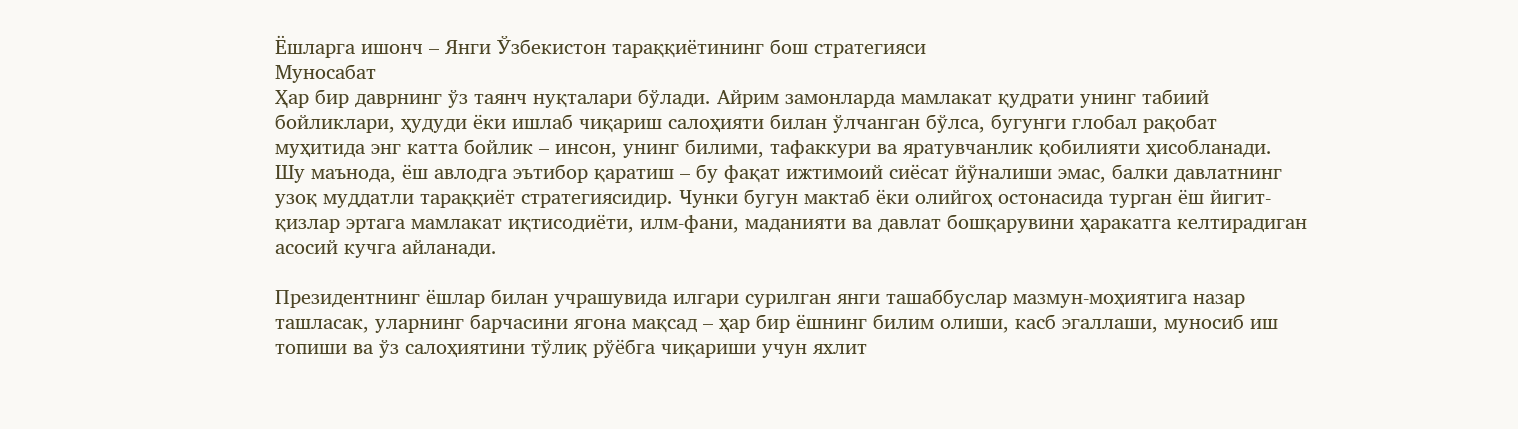Ёшларга ишонч – Янги Ўзбекистон тараққиётининг бош стратегияси
Муносабат
Ҳар бир даврнинг ўз таянч нуқталари бўлади. Айрим замонларда мамлакат қудрати унинг табиий бойликлари, ҳудуди ёки ишлаб чиқариш салоҳияти билан ўлчанган бўлса, бугунги глобал рақобат муҳитида энг катта бойлик – инсон, унинг билими, тафаккури ва яратувчанлик қобилияти ҳисобланади.
Шу маънода, ёш авлодга эътибор қаратиш – бу фақат ижтимоий сиёсат йўналиши эмас, балки давлатнинг узоқ муддатли тараққиёт стратегиясидир. Чунки бугун мактаб ёки олийгоҳ остонасида турган ёш йигит-қизлар эртага мамлакат иқтисодиёти, илм-фани, маданияти ва давлат бошқарувини ҳаракатга келтирадиган асосий кучга айланади.

Президентнинг ёшлар билан учрашувида илгари сурилган янги ташаббуслар мазмун-моҳиятига назар ташласак, уларнинг барчасини ягона мақсад – ҳар бир ёшнинг билим олиши, касб эгаллаши, муносиб иш топиши ва ўз салоҳиятини тўлиқ рўёбга чиқариши учун яхлит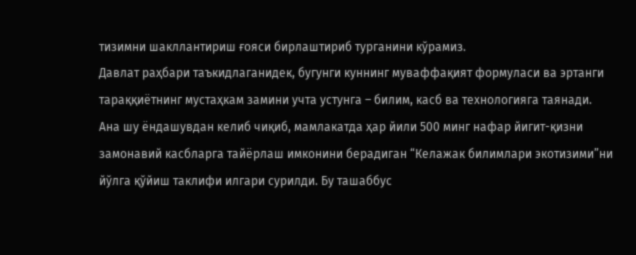тизимни шакллантириш ғояси бирлаштириб турганини кўрамиз.
Давлат раҳбари таъкидлаганидек, бугунги куннинг муваффақият формуласи ва эртанги тараққиётнинг мустаҳкам замини учта устунга – билим, касб ва технологияга таянади. Ана шу ёндашувдан келиб чиқиб, мамлакатда ҳар йили 500 минг нафар йигит-қизни замонавий касбларга тайёрлаш имконини берадиган “Келажак билимлари экотизими”ни йўлга қўйиш таклифи илгари сурилди. Бу ташаббус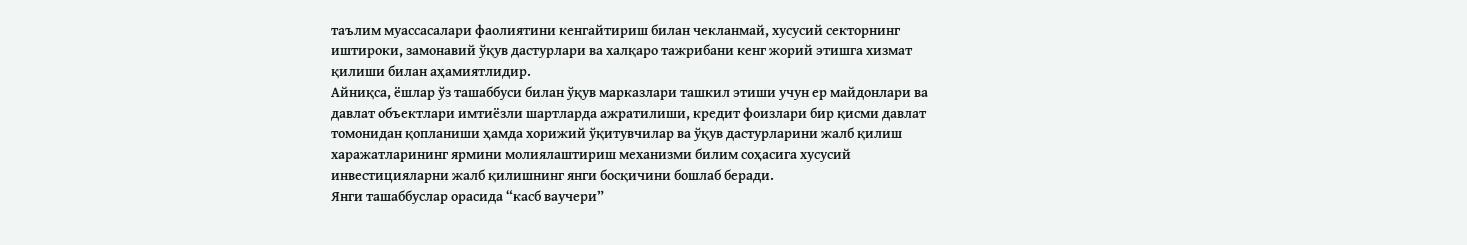таълим муассасалари фаолиятини кенгайтириш билан чекланмай, хусусий секторнинг иштироки, замонавий ўқув дастурлари ва халқаро тажрибани кенг жорий этишга хизмат қилиши билан аҳамиятлидир.
Айниқса, ёшлар ўз ташаббуси билан ўқув марказлари ташкил этиши учун ер майдонлари ва давлат объектлари имтиёзли шартларда ажратилиши, кредит фоизлари бир қисми давлат томонидан қопланиши ҳамда хорижий ўқитувчилар ва ўқув дастурларини жалб қилиш харажатларининг ярмини молиялаштириш механизми билим соҳасига хусусий инвестицияларни жалб қилишнинг янги босқичини бошлаб беради.
Янги ташаббуслар орасида “касб ваучери”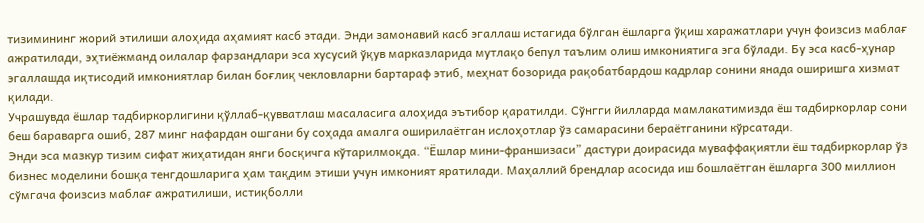тизимининг жорий этилиши алоҳида аҳамият касб этади. Энди замонавий касб эгаллаш истагида бўлган ёшларга ўқиш харажатлари учун фоизсиз маблағ ажратилади, эҳтиёжманд оилалар фарзандлари эса хусусий ўқув марказларида мутлақо бепул таълим олиш имкониятига эга бўлади. Бу эса касб-ҳунар эгаллашда иқтисодий имкониятлар билан боғлиқ чекловларни бартараф этиб, меҳнат бозорида рақобатбардош кадрлар сонини янада оширишга хизмат қилади.
Учрашувда ёшлар тадбиркорлигини қўллаб-қувватлаш масаласига алоҳида эътибор қаратилди. Сўнгги йилларда мамлакатимизда ёш тадбиркорлар сони беш бараварга ошиб, 287 минг нафардан ошгани бу соҳада амалга оширилаётган ислоҳотлар ўз самарасини бераётганини кўрсатади.
Энди эса мазкур тизим сифат жиҳатидан янги босқичга кўтарилмоқда. “Ёшлар мини-франшизаси” дастури доирасида муваффақиятли ёш тадбиркорлар ўз бизнес моделини бошқа тенгдошларига ҳам тақдим этиши учун имконият яратилади. Маҳаллий брендлар асосида иш бошлаётган ёшларга 300 миллион сўмгача фоизсиз маблағ ажратилиши, истиқболли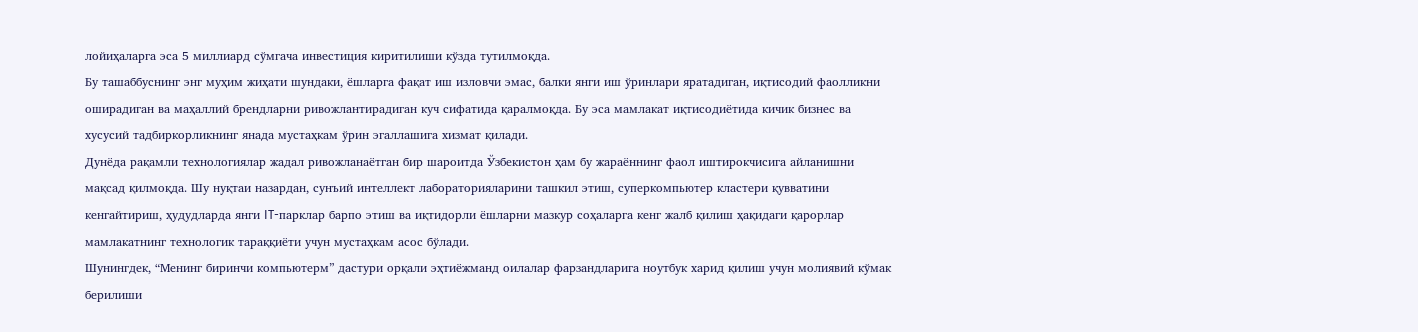лойиҳаларга эса 5 миллиард сўмгача инвестиция киритилиши кўзда тутилмоқда.
Бу ташаббуснинг энг муҳим жиҳати шундаки, ёшларга фақат иш изловчи эмас, балки янги иш ўринлари яратадиган, иқтисодий фаолликни оширадиган ва маҳаллий брендларни ривожлантирадиган куч сифатида қаралмоқда. Бу эса мамлакат иқтисодиётида кичик бизнес ва хусусий тадбиркорликнинг янада мустаҳкам ўрин эгаллашига хизмат қилади.
Дунёда рақамли технологиялар жадал ривожланаётган бир шароитда Ўзбекистон ҳам бу жараённинг фаол иштирокчисига айланишни мақсад қилмоқда. Шу нуқтаи назардан, сунъий интеллект лабораторияларини ташкил этиш, суперкомпьютер кластери қувватини кенгайтириш, ҳудудларда янги IT-парклар барпо этиш ва иқтидорли ёшларни мазкур соҳаларга кенг жалб қилиш ҳақидаги қарорлар мамлакатнинг технологик тараққиёти учун мустаҳкам асос бўлади.
Шунингдек, “Менинг биринчи компьютерм” дастури орқали эҳтиёжманд оилалар фарзандларига ноутбук харид қилиш учун молиявий кўмак берилиши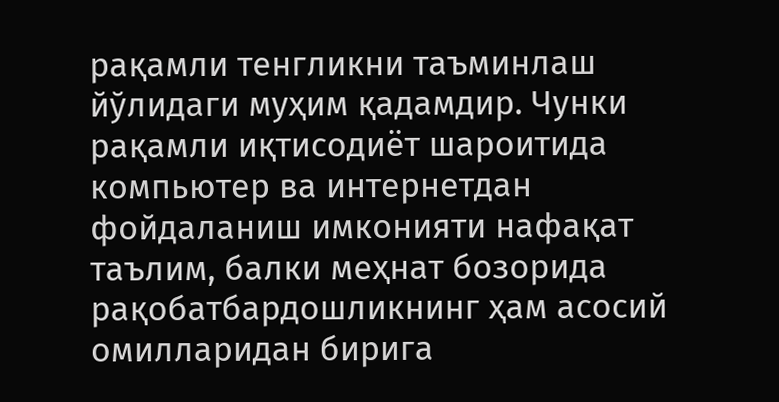рақамли тенгликни таъминлаш йўлидаги муҳим қадамдир. Чунки рақамли иқтисодиёт шароитида компьютер ва интернетдан фойдаланиш имконияти нафақат таълим, балки меҳнат бозорида рақобатбардошликнинг ҳам асосий омилларидан бирига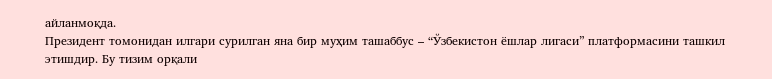айланмоқда.
Президент томонидан илгари сурилган яна бир муҳим ташаббус – “Ўзбекистон ёшлар лигаси” платформасини ташкил этишдир. Бу тизим орқали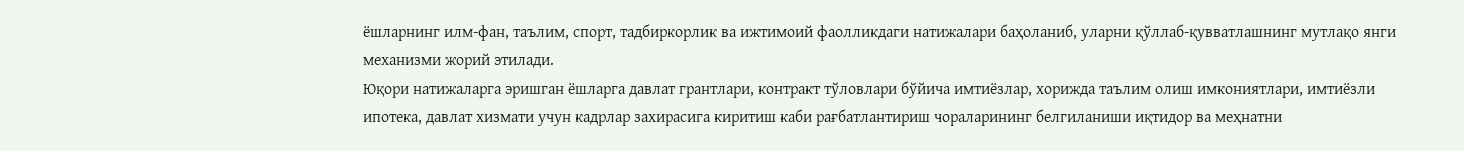ёшларнинг илм-фан, таълим, спорт, тадбиркорлик ва ижтимоий фаолликдаги натижалари баҳоланиб, уларни қўллаб-қувватлашнинг мутлақо янги механизми жорий этилади.
Юқори натижаларга эришган ёшларга давлат грантлари, контракт тўловлари бўйича имтиёзлар, хорижда таълим олиш имкониятлари, имтиёзли ипотека, давлат хизмати учун кадрлар захирасига киритиш каби рағбатлантириш чораларининг белгиланиши иқтидор ва меҳнатни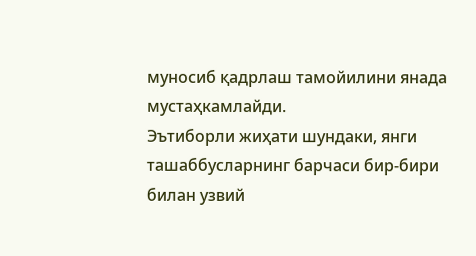муносиб қадрлаш тамойилини янада мустаҳкамлайди.
Эътиборли жиҳати шундаки, янги ташаббусларнинг барчаси бир-бири билан узвий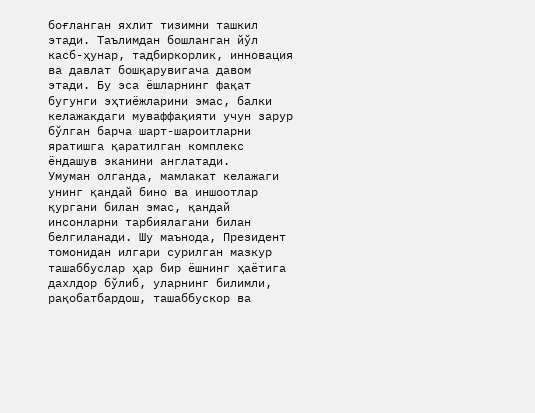боғланган яхлит тизимни ташкил этади. Таълимдан бошланган йўл касб-ҳунар, тадбиркорлик, инновация ва давлат бошқарувигача давом этади. Бу эса ёшларнинг фақат бугунги эҳтиёжларини эмас, балки келажакдаги муваффақияти учун зарур бўлган барча шарт-шароитларни яратишга қаратилган комплекс ёндашув эканини англатади.
Умуман олганда, мамлакат келажаги унинг қандай бино ва иншоотлар қургани билан эмас, қандай инсонларни тарбиялагани билан белгиланади. Шу маънода, Президент томонидан илгари сурилган мазкур ташаббуслар ҳар бир ёшнинг ҳаётига дахлдор бўлиб, уларнинг билимли, рақобатбардош, ташаббускор ва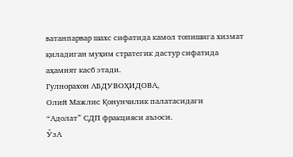ватанпарвар шахс сифатида камол топишига хизмат қиладиган муҳим стратегик дастур сифатида аҳамият касб этади.
Гулнорахон АБДУВОҲИДОВА,
Олий Мажлис Қонунчилик палатасидаги
“Адолат” СДП фракцияси аъзоси.
ЎзА